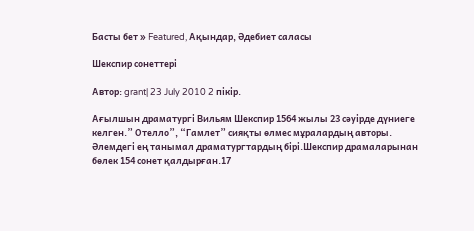Басты бет » Featured, Ақындар, Әдебиет саласы

Шекспир сонеттері

Автор: grant| 23 July 2010 2 пікір.

Ағылшын драматургі Вильям Шекспир 1564 жылы 23 cәуірде дүниеге келген.” Отелло”, “Гамлет” сияқты өлмес мұралардың авторы.
Әлемдегі ең танымал драматургтардың бірі.Шекспир драмаларынан бөлек 154 сонет қалдырған.17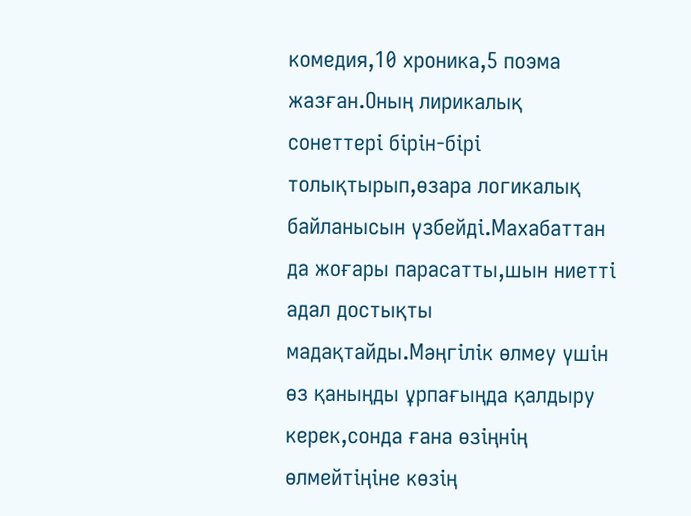комедия,10 хроника,5 поэма жазған.Оның лирикалық сонеттері бірін-бірі толықтырып,өзара логикалық байланысын үзбейді.Махабаттан да жоғары парасатты,шын ниетті адал достықты мадақтайды.Мәңгілік өлмеу үшін өз қаныңды ұрпағыңда қалдыру керек,сонда ғана өзіңнің өлмейтіңіне көзің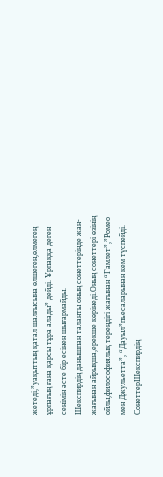жетеді,”уақыттың қатал шалғысына өлшеген,өлмегең ұрпағың ғана қарсы тұра алады” дейді. Ұрпаққа деген сенімін әсте бір есінен шығармайды.
Шекспирдің данышпан таланты оның сонеттерінде жан-жағынан айрықша,ерекше көрінеді.Оның сонеттері өзінің ойлы,философиялық тереңдігі жағынан “Гамлет”,”Ромео мен Джульетта”, “Дауыл”пьесаларынан кем түспейді.
СонеттерШекспирдің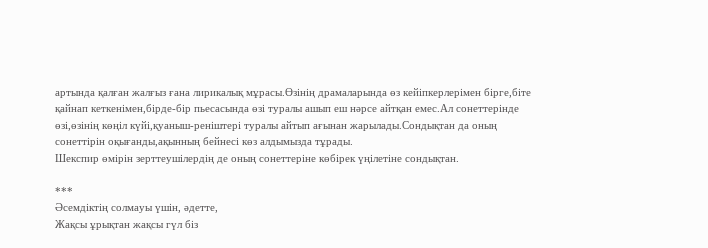артында қалған жалғыз ғана лирикалық мұрасы.Өзінің драмаларында өз кейіпкерлерімен бірге,біте қайнап кеткенімен,бірде-бір пьесасында өзі туралы ашып еш нәрсе айтқан емес.Ал сонеттерінде өзі,өзінің көңіл күйі,қуаныш-реніштері туралы айтып ағынан жарылады.Сондықтан да оның сонеттірін оқығанды,ақынның бейнесі көз алдымызда тұрады.
Шекспир өмірін зерттеушілердің де оның сонеттеріне көбірек үңілетіне сондықтан.

***
Әсемдіктің солмауы үшін, әдетте,
Жақсы ұрықтан жақсы гүл біз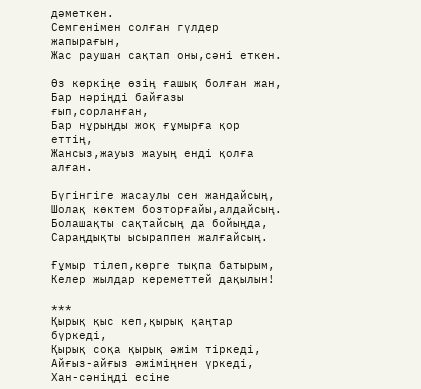дәметкен.
Семгенімен солған гүлдер жапырағын,
Жас раушан сақтап оны,сәні еткен.

Өз көркіңе өзің ғашық болған жан,
Бар нәріңді байғазы ғып,сорланған,
Бар нұрыңды жоқ ғұмырға қор еттің,
Жансыз,жауыз жауың енді қолға алған.

Бүгінгіге жасаулы сен жандайсың,
Шолақ көктем бозторғайы,алдайсың.
Болашақты сақтайсың да бойыңда,
Сараңдықты ысыраппен жалғайсың.

Ғұмыр тілеп,көрге тықпа батырым,
Келер жылдар кереметтей дақылын!

***
Қырық қыс кеп,қырық қаңтар бүркеді,
Қырық соқа қырық әжім тіркеді,
Айғыз-айғыз әжіміңнен үркеді,
Хан-сәніңді есіне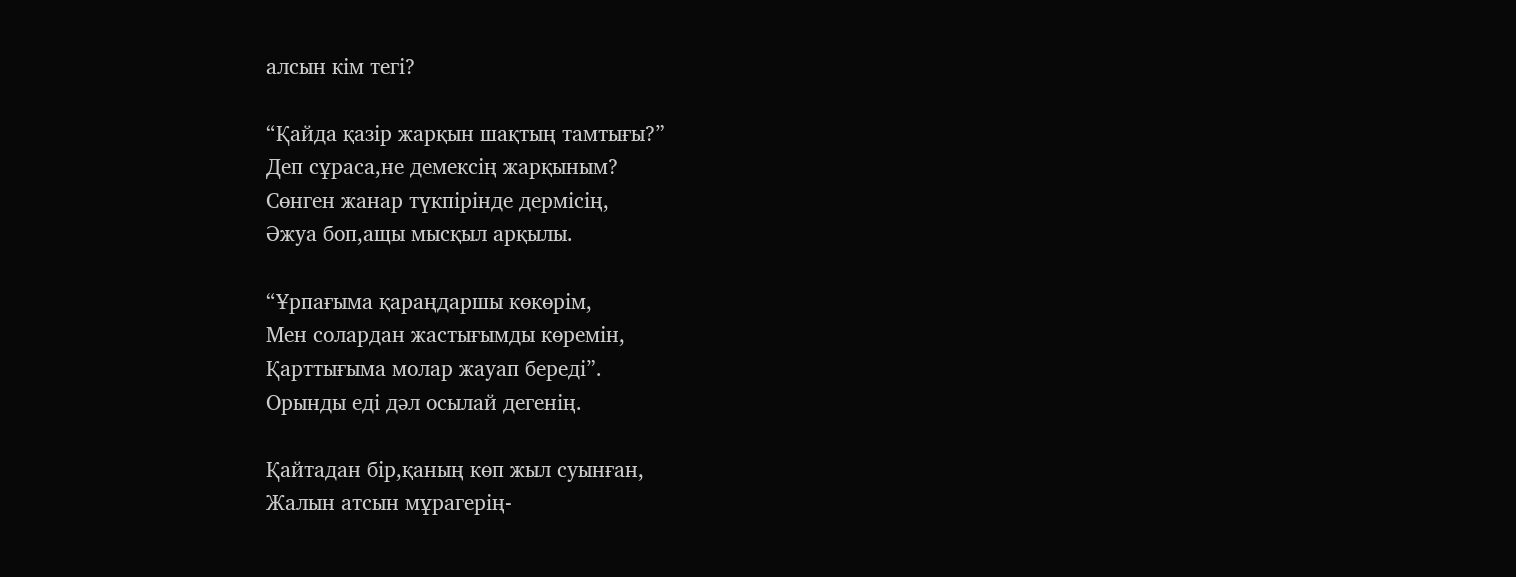алсын кім тегі?

“Қайда қазір жарқын шақтың тамтығы?”
Деп сұраса,не демексің жарқыным?
Сөнген жанар түкпірінде дермісің,
Әжуа боп,ащы мысқыл арқылы.

“Ұрпағыма қараңдаршы көкөрім,
Мен солардан жастығымды көремін,
Қарттығыма молар жауап береді”.
Орынды еді дәл осылай дегенің.

Қайтадан бір,қаның көп жыл суынған,
Жалын атсын мұрагерің-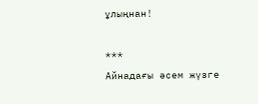ұлыңнан!

***
Айнадағы әсем жүзге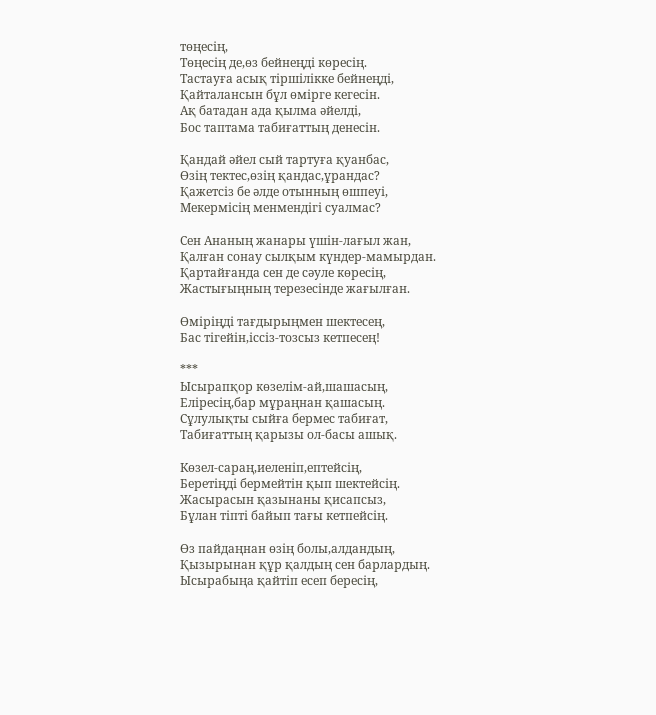төңесің,
Төңесің де,өз бейнеңді көресің.
Тастауға асық тіршілікке бейнеңді,
Қайталансын бұл өмірге кегесін.
Ақ батадан ада қылма әйелді,
Бос таптама табиғаттың денесін.

Қандай әйел сый тартуға қуанбас,
Өзің тектес,өзің қандас,ұрандас?
Қажетсіз бе әлде отынның өшпеуі,
Мекермісің менмендігі суалмас?

Сен Ананың жанары үшін-лағыл жан,
Қалған сонау сылқым күндер-мамырдан.
Қартайғанда сен де сәуле көресің,
Жастығыңның терезесінде жағылған.

Өміріңді тағдырыңмен шектесең,
Бас тігейін,іссіз-тозсыз кетпесең!

***
Ысырапқор көзелім-ай,шашасың,
Еліресің,бар мұраңнан қашасың.
Сұлулықты сыйға бермес табиғат,
Табиғаттың қарызы ол-басы ашық.

Көзел-сараң,иеленіп,ептейсің,
Беретіңді бермейтін қып шектейсің.
Жасырасын қазынаны қисапсыз,
Бұлан тіпті байып тағы кетпейсің.

Өз пайдаңнан өзің болы,алдандың,
Қызырынан құр қалдың сен барлардың.
Ысырабыңа қайтіп есеп бересің,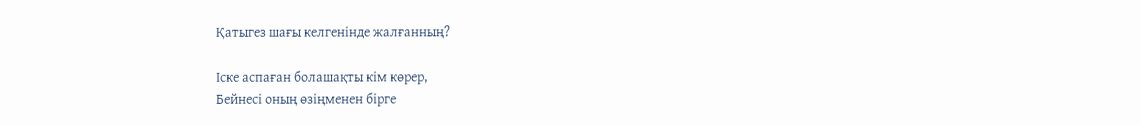Қатыгез шағы келгенінде жалғанның?

Іске аспаған болашақты кім көрер,
Бейнесі оның өзіңменен бірге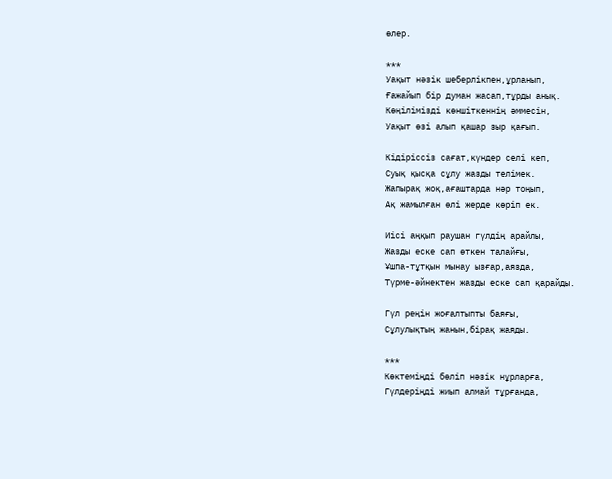өлер.

***
Уақыт нәзік шеберлікпен,ұрланып,
Ғажайып бір думан жасап,тұрды анық.
Көңілімізді көншіткеннің әммесін,
Уақыт өзі алып қашар зыр қағып.

Кідіріссіз сағат,күндер селі кеп,
Суық қысқа сұлу жазды телімек.
Жапырақ жоқ,ағаштарда нәр тоңып,
Ақ жамылған өлі жерде көріп ек.

Иісі аңқып раушан гүлдің арайлы,
Жазды еске сап өткен талайғы,
Ұшпа-тұтқын мынау ызғар,аязда,
Түрме-әйнектен жазды еске сап қарайды.

Гүл реңін жоғалтыпты баяғы,
Сұлулықтың жанын,бірақ жаяды.

***
Көктеміңді бөліп нәзік нұрларға,
Гүлдеріңді жиып алмай тұрғанда,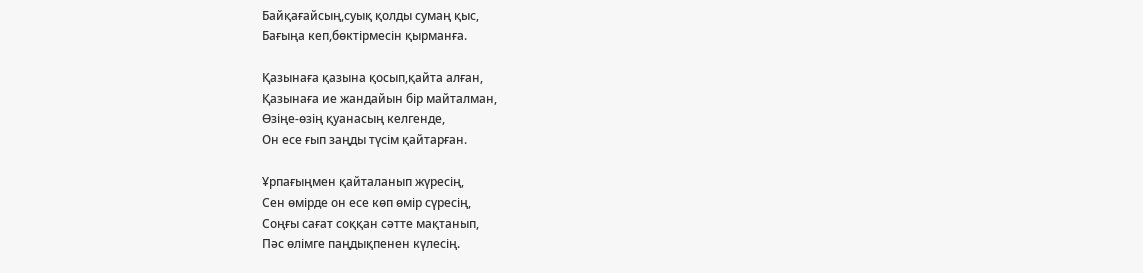Байқағайсың,суық қолды сумаң қыс,
Бағыңа кеп,бөктірмесін қырманға.

Қазынаға қазына қосып,қайта алған,
Қазынаға ие жандайын бір майталман,
Өзіңе-өзің қуанасың келгенде,
Он есе ғып заңды түсім қайтарған.

Ұрпағыңмен қайталанып жүресің,
Сен өмірде он есе көп өмір сүресің,
Соңғы сағат соққан сәтте мақтанып,
Пәс өлімге паңдықпенен күлесің.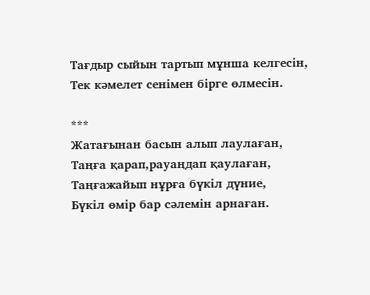Тағдыр сыйын тартып мұнша келгесін,
Тек кәмелет сенімен бірге өлмесін.

***
Жатағынан басын алып лаулаған,
Таңға қарап,рауаңдап қаулаған,
Таңғажайып нұрға бүкіл дүние,
Бүкіл өмір бар сәлемін арнаған.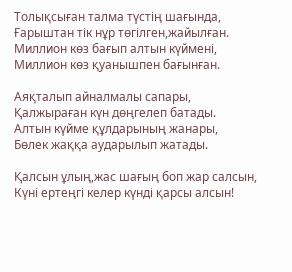Толықсыған талма түстің шағында,
Ғарыштан тік нұр төгілген,жайылған.
Миллион көз бағып алтын күймені,
Миллион көз қуанышпен бағынған.

Аяқталып айналмалы сапары,
Қалжыраған күн дөңгелеп батады.
Алтын күйме құлдарының жанары,
Бөлек жаққа аударылып жатады.

Қалсын ұлың,жас шағың боп жар салсын,
Күні ертеңгі келер күнді қарсы алсын!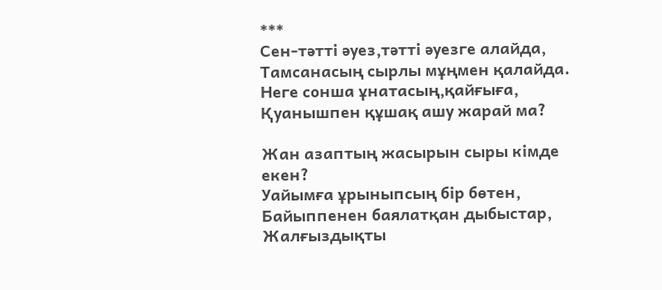***
Сен-тәтті әуез,тәтті әуезге алайда,
Тамсанасың сырлы мұңмен қалайда.
Неге сонша ұнатасың,қайғыға,
Қуанышпен құшақ ашу жарай ма?

Жан азаптың жасырын сыры кімде екен?
Уайымға ұрыныпсың бір бөтен,
Байыппенен баялатқан дыбыстар,
Жалғыздықты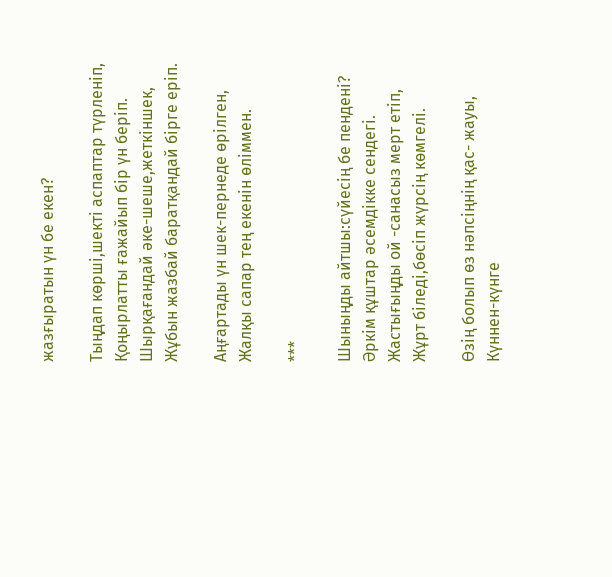жазғыратын үн бе екен?

Тыңдап көрші,шекті аспаптар түрленіп,
Қоңырлатты ғажайып бір үн беріп.
Шырқағандай әке-шеше,жеткіншек,
Жұбын жазбай баратқандай бірге еріп.

Аңғартады үн шек-пернеде өрілген,
Жалқы сапар тең екенін өліммен.

***

Шыныңды айтшы:cүйесің бе пендені?
Әркім құштар әсемдікке сендегі.
Жастығыңды ой -санасыз мерт етіп,
Жұрт біледі,бөсіп жүрсің көмгелі.

Өзің болып өз нәпсіңнің қас- жауы,
Күннен-күнге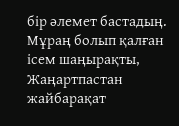бір әлемет бастадың.
Мұраң болып қалған ісем шаңырақты,
Жаңартпастан жайбарақат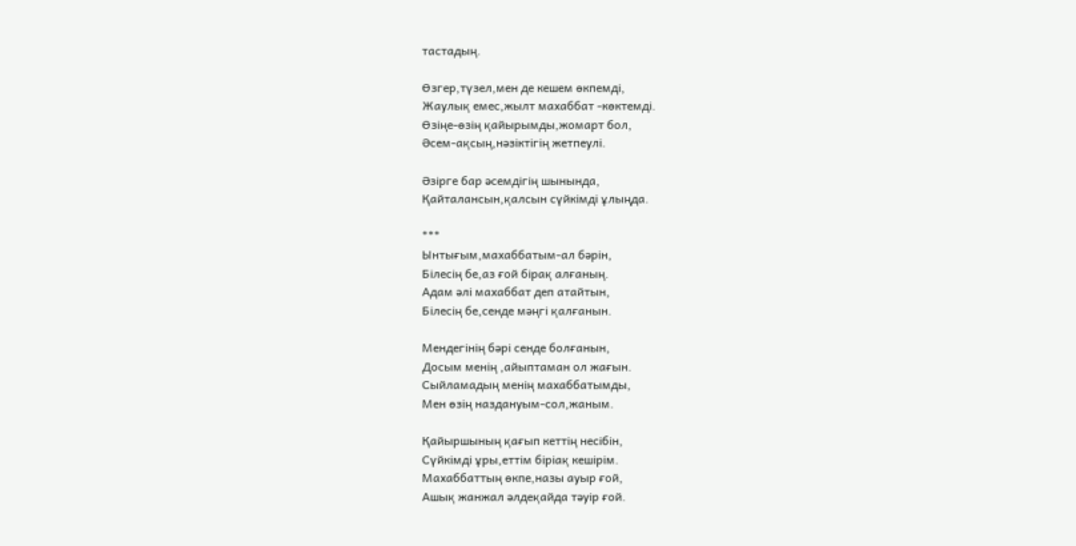тастадың.

Өзгер,түзел,мен де кешем өкпемді,
Жаулық емес,жылт махаббат -көктемді.
Өзіңе-өзің қайырымды,жомарт бол,
Әсем-ақсың,нәзіктігің жетпеулі.

Әзірге бар әсемдігің шынында,
Қайталансын,қалсын сүйкімді ұлыңда.

***
Ынтығым,махаббатым-ал бәрін,
Білесің бе,аз ғой бірақ алғаның.
Адам әлі махаббат деп атайтын,
Білесің бе,сенде мәңгі қалғанын.

Мендегінің бәрі сенде болғанын,
Досым менің ,айыптаман ол жағын.
Сыйламадың менің махаббатымды,
Мен өзің наздануым-сол,жаным.

Қайыршының қағып кеттің несібін,
Сүйкімді ұры,еттім біріақ кешірім.
Махаббаттың өкпе,назы ауыр ғой,
Ашық жанжал әлдеқайда тәуір ғой.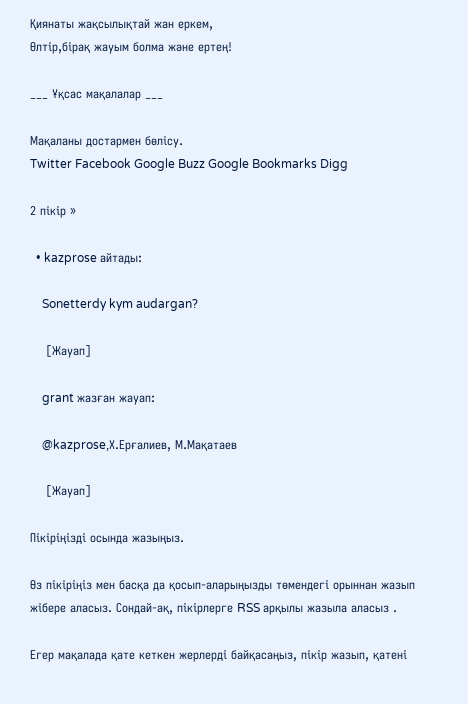Қиянаты жақсылықтай жан еркем,
Өлтір,бірақ жауым болма және ертең!

___ Ұқсас мақалалар ___

Мақаланы достармен бөлісу.
Twitter Facebook Google Buzz Google Bookmarks Digg

2 пікір »

  • kazprose айтады:

    Sonetterdy kym audargan?

    [Жауап]

    grant жазған жауап:

    @kazprose,Х.Ерғалиев, М.Мақатаев

    [Жауап]

Пікіріңізді осында жазыңыз.

Өз пікіріңіз мен басқа да қосып-аларыңызды төмендегі орыннан жазып жібере аласыз. Сондай-ақ, пікірлерге RSS арқылы жазыла аласыз .

Егер мақалада қате кеткен жерлерді байқасаңыз, пікір жазып, қатені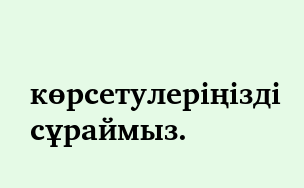көрсетулеріңізді сұраймыз.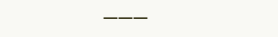———